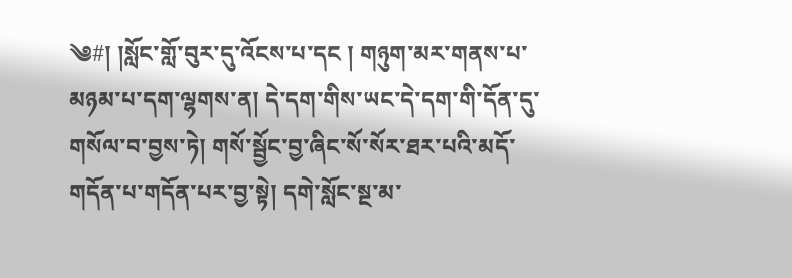༄#། །སློང་གློ་བུར་དུ་འོངས་པ་དང ། གཉུག་མར་གནས་པ་མཉམ་པ་དག་ལྷགས་ན། དེ་དག་གིས་ཡང་དེ་དག་གི་དོན་དུ་གསོལ་བ་བྱས་ཏེ། གསོ་སྦྱོང་བྱ་ཞིང་སོ་སོར་ཐར་པའི་མདོ་གདོན་པ་གདོན་པར་བྱ་སྟེ། དགེ་སློང་སྔ་མ་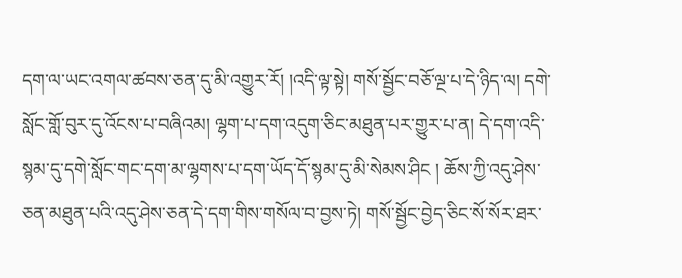དག་ལ་ཡང་འགལ་ཚབས་ཅན་དུ་མི་འགྱུར་རོ། །འདི་ལྟ་སྟེ། གསོ་སྦྱོང་བཅོ་ལྔ་པ་དེ་ཉིད་ལ། དགེ་སློང་གློ་བུར་དུ་འོངས་པ་བཞིའམ། ལྷག་པ་དག་འདུག་ཅིང་མཐུན་པར་གྱུར་པ་ན། དེ་དག་འདི་སྙམ་དུ་དགེ་སློང་གང་དག་མ་ལྷགས་པ་དག་ཡོད་དོ་སྙམ་དུ་མི་སེམས་ཤིང ། ཆོས་ཀྱི་འདུ་ཤེས་ཅན་མཐུན་པའི་འདུ་ཤེས་ཅན་དེ་དག་གིས་གསོལ་བ་བྱས་ཏེ། གསོ་སྦྱོང་བྱེད་ཅིང་སོ་སོར་ཐར་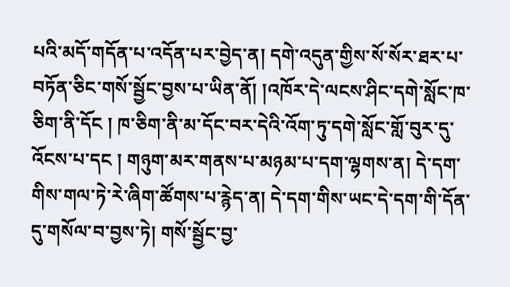པའི་མདོ་གདོན་པ་འདོན་པར་བྱེད་ན། དགེ་འདུན་གྱིས་སོ་སོར་ཐར་པ་བཏོན་ཅིང་གསོ་སྦྱོང་བྱས་པ་ཡིན་ནོ། །འཁོར་དེ་ལངས་ཤིང་དགེ་སློང་ཁ་ཅིག་ནི་དོང ། ཁ་ཅིག་ནི་མ་དོང་བར་དེའི་འོག་ཏུ་དགེ་སློང་གློ་བུར་དུ་འོངས་པ་དང ། གཉུག་མར་གནས་པ་མཉམ་པ་དག་ལྷགས་ན། དེ་དག་གིས་གལ་ཏེ་རེ་ཞིག་ཚོགས་པ་རྙེད་ན། དེ་དག་གིས་ཡང་དེ་དག་གི་དོན་དུ་གསོལ་བ་བྱས་ཏེ། གསོ་སྦྱོང་བྱ་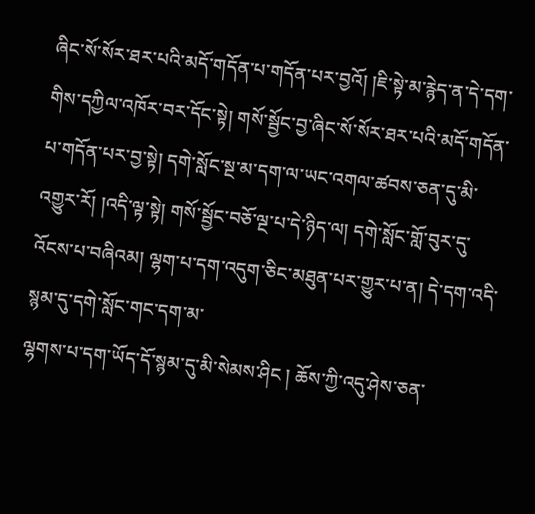ཞིང་སོ་སོར་ཐར་པའི་མདོ་གདོན་པ་གདོན་པར་བྱའོ། །ཇི་སྟེ་མ་རྙེད་ན་དེ་དག་གིས་དཀྱིལ་འཁོར་བར་དོང་སྟེ། གསོ་སྦྱོང་བྱ་ཞིང་སོ་སོར་ཐར་པའི་མདོ་གདོན་པ་གདོན་པར་བྱ་སྟེ། དགེ་སློང་སྔ་མ་དག་ལ་ཡང་འགལ་ཚབས་ཅན་དུ་མི་འགྱུར་རོ། །འདི་ལྟ་སྟེ། གསོ་སྦྱོང་བཅོ་ལྔ་པ་དེ་ཉིད་ལ། དགེ་སློང་གློ་བུར་དུ་འོངས་པ་བཞིའམ། ལྷག་པ་དག་འདུག་ཅིང་མཐུན་པར་གྱུར་པ་ན། དེ་དག་འདི་སྙམ་དུ་དགེ་སློང་གང་དག་མ་
ལྷགས་པ་དག་ཡོད་དོ་སྙམ་དུ་མི་སེམས་ཤིང ། ཆོས་ཀྱི་འདུ་ཤེས་ཅན་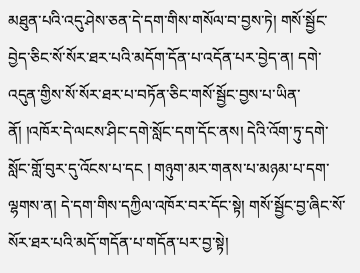མཐུན་པའི་འདུ་ཤེས་ཅན་དེ་དག་གིས་གསོལ་བ་བྱས་ཏེ། གསོ་སྦྱོང་བྱེད་ཅིང་སོ་སོར་ཐར་པའི་མདོག་དོན་པ་འདོན་པར་བྱེད་ན། དགེ་འདུན་གྱིས་སོ་སོར་ཐར་པ་བཏོན་ཅིང་གསོ་སྦྱོང་བྱས་པ་ཡིན་ནོ། །འཁོར་དེ་ལངས་ཤིང་དགེ་སློང་དག་དོང་ནས། དེའི་འོག་ཏུ་དགེ་སློང་གློ་བུར་དུ་འོངས་པ་དང ། གཉུག་མར་གནས་པ་མཉམ་པ་དག་ལྷགས་ན། དེ་དག་གིས་དཀྱིལ་འཁོར་བར་དོང་སྟེ། གསོ་སྦྱོང་བྱ་ཞིང་སོ་སོར་ཐར་པའི་མདོ་གདོན་པ་གདོན་པར་བྱ་སྟེ།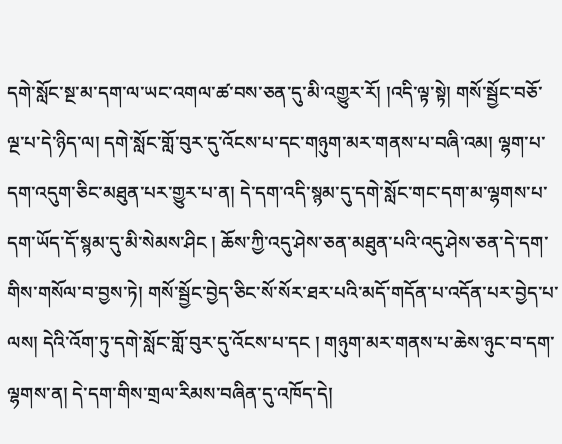དགེ་སློང་སྔ་མ་དག་ལ་ཡང་འགལ་ཚ་བས་ཅན་དུ་མི་འགྱུར་རོ། །འདི་ལྟ་སྟེ། གསོ་སྦྱོང་བཅོ་ལྔ་པ་དེ་ཉིད་ལ། དགེ་སློང་གློ་བུར་དུ་འོངས་པ་དང་གཉུག་མར་གནས་པ་བཞི་འམ། ལྷག་པ་དག་འདུག་ཅིང་མཐུན་པར་གྱུར་པ་ན། དེ་དག་འདི་སྙམ་དུ་དགེ་སློང་གང་དག་མ་ལྷགས་པ་དག་ཡོད་དོ་སྙམ་དུ་མི་སེམས་ཤིང ། ཆོས་ཀྱི་འདུ་ཤེས་ཅན་མཐུན་པའི་འདུ་ཤེས་ཅན་དེ་དག་གིས་གསོལ་བ་བྱས་ཏེ། གསོ་སྦྱོང་བྱེད་ཅིང་སོ་སོར་ཐར་པའི་མདོ་གདོན་པ་འདོན་པར་བྱེད་པ་ལས། དེའི་འོག་ཏུ་དགེ་སློང་གློ་བུར་དུ་འོངས་པ་དང ། གཉུག་མར་གནས་པ་ཆེས་ཉུང་བ་དག་ལྷགས་ན། དེ་དག་གིས་གྲལ་རིམས་བཞིན་དུ་འཁོད་དེ།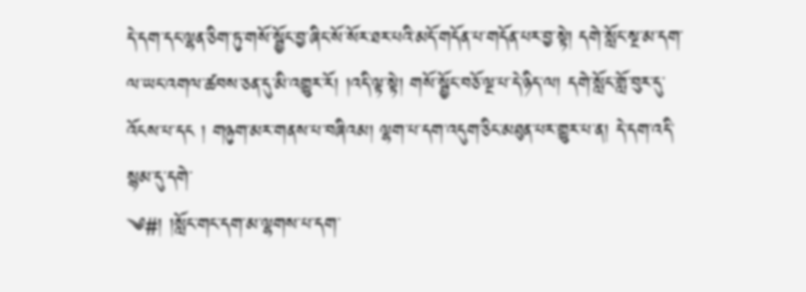དེ་དག་དང་ལྷན་ཅིག་ཏུ་གསོ་སྦྱོང་བྱ་ཞིང་སོ་སོར་ཐར་པའི་མདོ་གདོན་པ་གདོན་པར་བྱ་སྟེ། དགེ་སློང་སྔ་མ་དག་ལ་ཡང་འགལ་ཚབས་ཅན་དུ་མི་འགྱུར་རོ། །འདི་ལྟ་སྟེ། གསོ་སྦྱོང་བཅོ་ལྔ་པ་དེ་ཉིད་ལ། དགེ་སློང་གློ་བུར་དུ་འོངས་པ་དང ། གཉུག་མར་གནས་པ་བཞིའམ། ལྷག་པ་དག་འདུག་ཅིང་མཐུན་པར་གྱུར་པ་ན། དེ་དག་འདི་སྙམ་དུ་དགེ་
༄#། །སློང་གང་དག་མ་ལྷགས་པ་དག་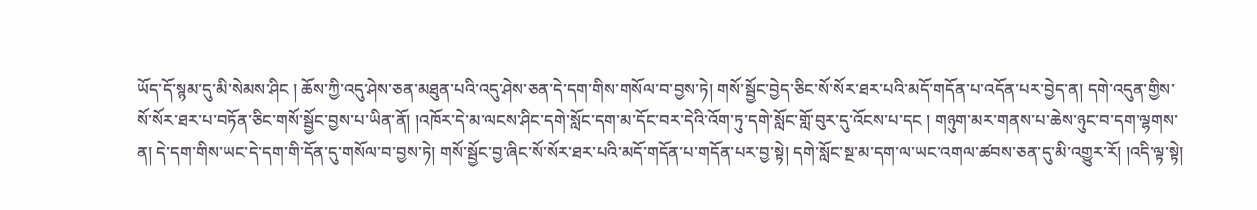ཡོད་དོ་སྙམ་དུ་མི་སེམས་ཤིང ། ཆོས་ཀྱི་འདུ་ཤེས་ཅན་མཐུན་པའི་འདུ་ཤེས་ཅན་དེ་དག་གིས་གསོལ་བ་བྱས་ཏེ། གསོ་སྦྱོང་བྱེད་ཅིང་སོ་སོར་ཐར་པའི་མདོ་གདོན་པ་འདོན་པར་བྱེད་ན། དགེ་འདུན་གྱིས་སོ་སོར་ཐར་པ་བཏོན་ཅིང་གསོ་སྦྱོང་བྱས་པ་ཡིན་ནོ། །འཁོར་དེ་མ་ལངས་ཤིང་དགེ་སློང་དག་མ་དོང་བར་དེའི་འོག་ཏུ་དགེ་སློང་གློ་བུར་དུ་འོངས་པ་དང ། གཉུག་མར་གནས་པ་ཆེས་ཉུང་བ་དག་ལྷགས་ན། དེ་དག་གིས་ཡང་དེ་དག་གི་དོན་དུ་གསོལ་བ་བྱས་ཏེ། གསོ་སྦྱོང་བྱ་ཞིང་སོ་སོར་ཐར་པའི་མདོ་གདོན་པ་གདོན་པར་བྱ་སྟེ། དགེ་སློང་སྔ་མ་དག་ལ་ཡང་འགལ་ཚབས་ཅན་དུ་མི་འགྱུར་རོ། །འདི་ལྟ་སྟེ།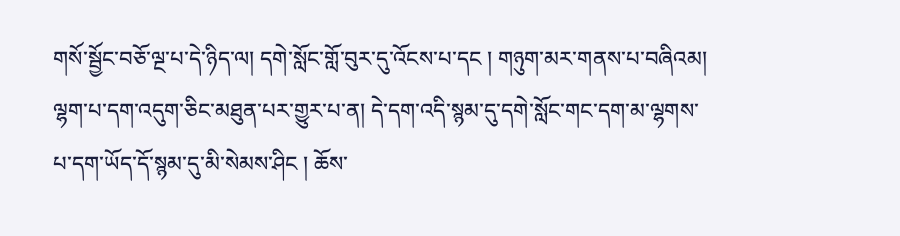གསོ་སྦྱོང་བཅོ་ལྔ་པ་དེ་ཉིད་ལ། དགེ་སློང་གློ་བུར་དུ་འོངས་པ་དང ། གཉུག་མར་གནས་པ་བཞིའམ། ལྷག་པ་དག་འདུག་ཅིང་མཐུན་པར་གྱུར་པ་ན། དེ་དག་འདི་སྙམ་དུ་དགེ་སློང་གང་དག་མ་ལྷགས་པ་དག་ཡོད་དོ་སྙམ་དུ་མི་སེམས་ཤིང ། ཆོས་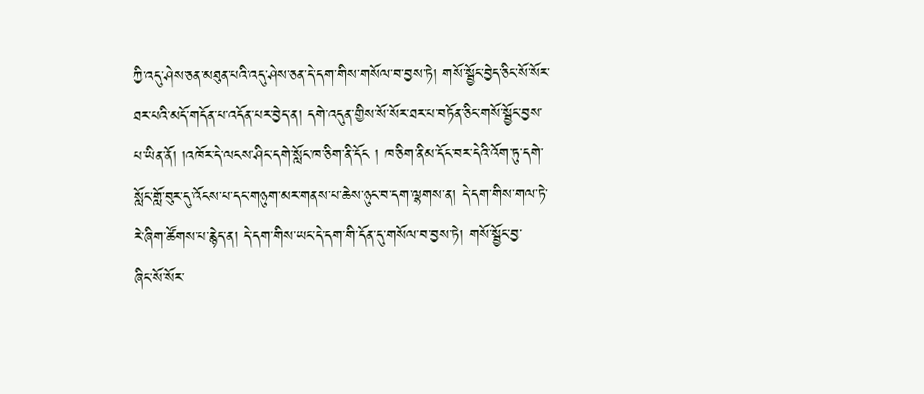ཀྱི་འདུ་ཤེས་ཅན་མཐུན་པའི་འདུ་ཤེས་ཅན་དེ་དག་གིས་གསོལ་བ་བྱས་ཏེ། གསོ་སྦྱོང་བྱེད་ཅིང་སོ་སོར་ཐར་པའི་མདོ་གདོན་པ་འདོན་པར་བྱེད་ན། དགེ་འདུན་གྱིས་སོ་སོར་ཐར་པ་བཏོན་ཅིང་གསོ་སྦྱོང་བྱས་པ་ཡིན་ནོ། །འཁོར་དེ་ལངས་ཤིང་དགེ་སློང་ཁ་ཅིག་ནི་དོང ། ཁ་ཅིག་ནིམ་དོང་བར་དེའི་འོག་ཏུ་དགེ་སློང་གློ་བུར་དུ་འོངས་པ་དང་གཉུག་མར་གནས་པ་ཆེས་ཉུང་བ་དག་ལྷགས་ན། དེ་དག་གིས་གལ་ཏེ་རེ་ཞིག་ཚོགས་པ་རྙེད་ན། དེ་དག་གིས་ཡང་དེ་དག་གི་དོན་དུ་གསོལ་བ་བྱས་ཏེ། གསོ་སྦྱོང་བྱ་
ཞིང་སོ་སོར་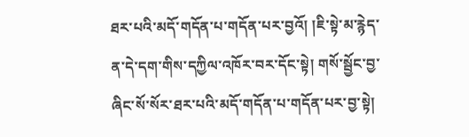ཐར་པའི་མདོ་གདོན་པ་གདོན་པར་བྱའོ། །ཇི་སྟེ་མ་རྙེད་ན་དེ་དག་གིས་དཀྱིལ་འཁོར་བར་དོང་སྟེ། གསོ་སྦྱོང་བྱ་ཞིང་སོ་སོར་ཐར་པའི་མདོ་གདོན་པ་གདོན་པར་བྱ་སྟེ།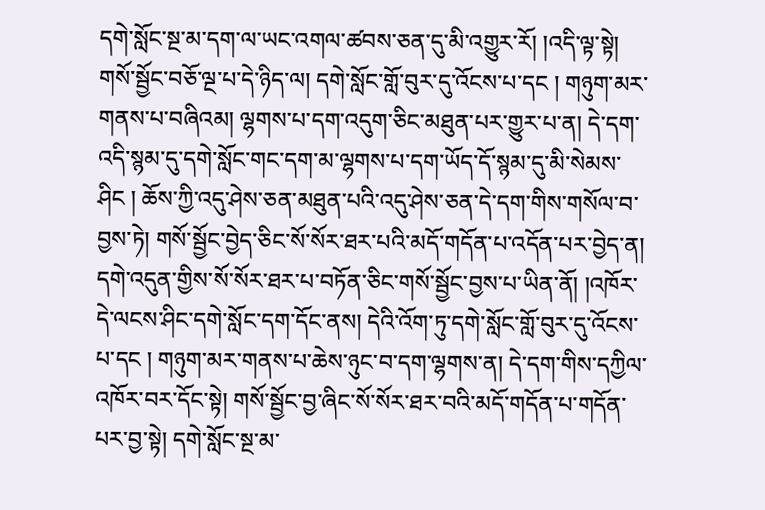དགེ་སློང་སྔ་མ་དག་ལ་ཡང་འགལ་ཚབས་ཅན་དུ་མི་འགྱུར་རོ། །འདི་ལྟ་སྟེ། གསོ་སྦྱོང་བཅོ་ལྔ་པ་དེ་ཉིད་ལ། དགེ་སློང་གློ་བུར་དུ་འོངས་པ་དང ། གཉུག་མར་གནས་པ་བཞིའམ། ལྷགས་པ་དག་འདུག་ཅིང་མཐུན་པར་གྱུར་པ་ན། དེ་དག་འདི་སྙམ་དུ་དགེ་སློང་གང་དག་མ་ལྷགས་པ་དག་ཡོད་དོ་སྙམ་དུ་མི་སེམས་ཤིང ། ཆོས་ཀྱི་འདུ་ཤེས་ཅན་མཐུན་པའི་འདུ་ཤེས་ཅན་དེ་དག་གིས་གསོལ་བ་བྱས་ཏེ། གསོ་སྦྱོང་བྱེད་ཅིང་སོ་སོར་ཐར་པའི་མདོ་གདོན་པ་འདོན་པར་བྱེད་ན། དགེ་འདུན་གྱིས་སོ་སོར་ཐར་པ་བཏོན་ཅིང་གསོ་སྦྱོང་བྱས་པ་ཡིན་ནོ། །འཁོར་དེ་ལངས་ཤིང་དགེ་སློང་དག་དོང་ནས། དེའི་འོག་ཏུ་དགེ་སློང་གློ་བུར་དུ་འོངས་པ་དང ། གཉུག་མར་གནས་པ་ཆེས་ཉུང་བ་དག་ལྷགས་ན། དེ་དག་གིས་དཀྱིལ་འཁོར་བར་དོང་སྟེ། གསོ་སྦྱོང་བྱ་ཞིང་སོ་སོར་ཐར་བའི་མདོ་གདོན་པ་གདོན་པར་བྱ་སྟེ། དགེ་སློང་སྔ་མ་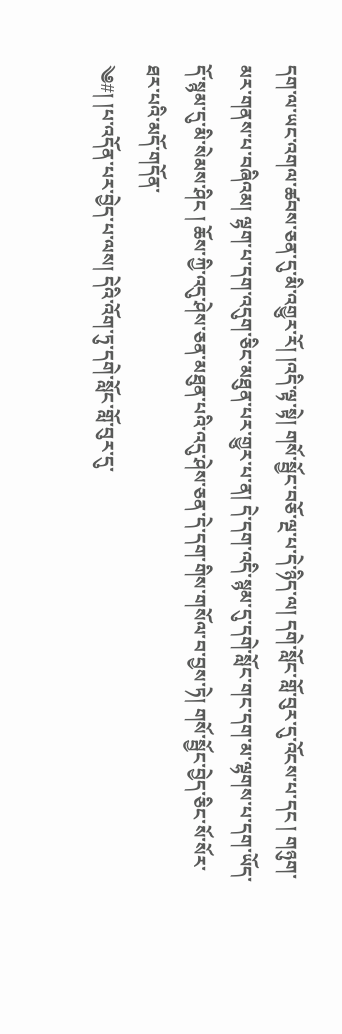དག་ལ་ཡང་འགལ་ཚབས་ཅན་དུ་མི་འགྱུར་རོ། །འདི་ལྟ་སྟེ། གསོ་སྦྱོང་བཅོ་ལྔ་པ་དེ་ཉིད་ལ། དགེ་སློང་གློ་བུར་དུ་འོངས་པ་དང ། གཉུག་མར་གནས་པ་བཞིའམ། ལྷག་པ་དག་འདུག་ཅིང་མཐུན་པར་གྱུར་པ་ན། དེ་དག་འདི་སྙམ་དུ་དགེ་སློང་གང་དག་མ་ལྷགས་པ་དག་ཡོད་དོ་སྙམ་དུ་མི་སེམས་ཤིང ། ཆོས་ཀྱི་འདུ་ཤེས་ཅན་མཐུན་པའི་འདུ་ཤེས་ཅན་དེ་དག་གིས་གསོལ་བ་བྱས་ཏེ། གསོ་སྦྱོང་བྱེད་ཅིང་སོ་སོར་ཐར་པའི་མདོ་གདོན་
༄#། །པ་འདོན་པར་བྱེད་པ་ལས། དེའི་འོག་ཏུ་དགེ་སློང་གློ་བུར་དུ་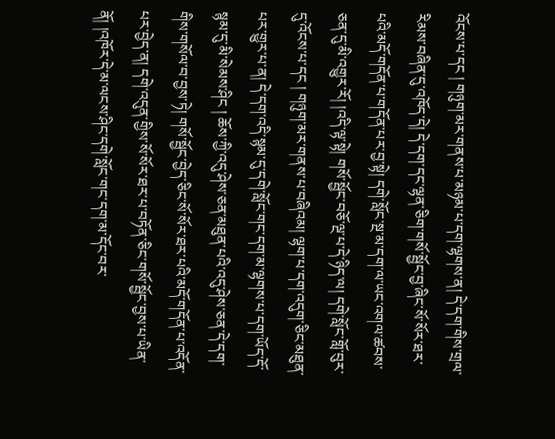འོངས་པ་དང ། གཉུག་མར་གནས་པ་མཉམ་པ་དག་ལྷགས་ན། དེ་དག་གིས་གྲལ་རིམས་བཞིན་དུ་འཁོད་དེ། དེ་དག་དང་ལྷན་ཅིག་གསོ་སྦྱོང་བྱ་ཞིང་སོ་སོར་ཐར་པའི་མདོ་གདོན་པ་གདོན་པར་བྱ་སྟེ། དགེ་སློང་སྔ་མ་དག་ལ་ཡང་འགལ་ཚབས་ཅན་དུ་མི་འགྱུར་རོ། །འདི་ལྟ་སྟེ། གསོ་སྦྱོང་བཅོ་ལྔ་པ་དེ་ཉིད་ལ། དགེ་སློང་གློ་བུར་དུ་འོངས་པ་དང ། གཉུག་མར་གནས་པ་བཞིའམ། ལྷག་པ་དག་འདུག་ཅིང་མཐུན་པར་གྱུར་པ་ན། དེ་དག་འདི་སྙམ་དུ་དགེ་སློང་གང་དག་མ་ལྷགས་པ་དག་ཡོད་དོ་སྙམ་དུ་མི་སེམས་ཤིང ། ཆོས་ཀྱི་འདུ་ཤེས་ཅན་མཐུན་པའི་འདུ་ཤེས་ཅན་དེ་དག་གིས་གསོལ་བ་བྱས་ཏེ། གསོ་སྦྱོང་བྱེད་ཅིང་སོ་སོར་ཐར་པའི་མདོ་གདོན་པ་འདོན་པར་བྱེད་ན། དགེ་འདུན་གྱིས་སོ་སོར་ཐར་པ་བཏོན་ཅིང་གསོ་སྦྱོང་བྱས་པ་ཡིན་ནོ། །འཁོར་དེ་མ་ལངས་ཤིང་དགེ་སློང་གང་དག་མ་དོང་བར་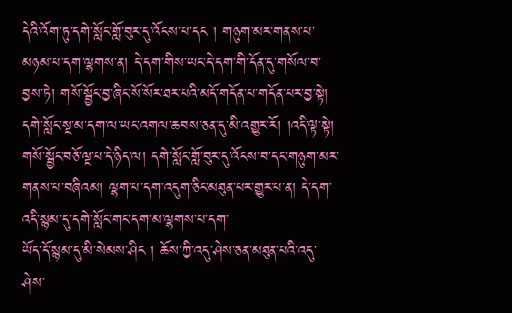དེའི་འོག་ཏུ་དགེ་སློང་གློ་བུར་དུ་འོངས་པ་དང ། གཉུག་མར་གནས་པ་མཉམ་པ་དག་ལྷགས་ན། དེ་དག་གིས་ཡང་དེ་དག་གི་དོན་དུ་གསོལ་བ་བྱས་ཏེ། གསོ་སྦྱོང་བྱ་ཞིང་སོ་སོར་ཐར་པའི་མདོ་གདོན་པ་གདོན་པར་བྱ་སྟེ། དགེ་སློང་སྔ་མ་དག་ལ་ཡང་འགལ་ཆབས་ཅན་དུ་མི་འགྱུར་རོ། །འདི་ལྟ་སྟེ། གསོ་སྦྱོང་བཅོ་ལྔ་པ་དེ་ཉིད་ལ། དགེ་སློང་གློ་བུར་དུ་འོངས་བ་དང་གཉུག་མར་གནས་པ་བཞིའམ། ལྷག་པ་དག་འདུག་ཅིང་མཐུན་པར་གྱུར་པ་ན། དེ་དག་འདི་སྙམ་དུ་དགེ་སློང་གང་དག་མ་ལྷགས་པ་དག་
ཡོད་དོ་སྙམ་དུ་མི་སེམས་ཤིང ། ཆོས་ཀྱི་འདུ་ཤེས་ཅན་མཐུན་པའི་འདུ་ཤེས་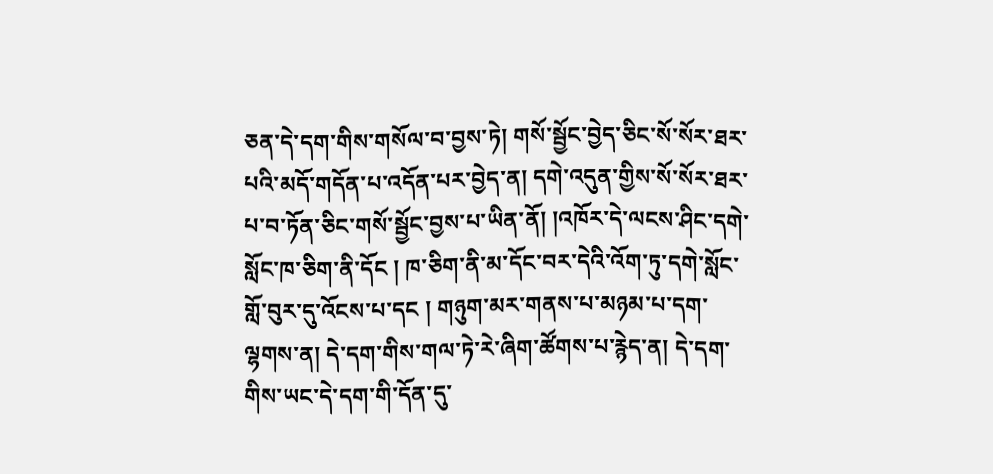ཅན་དེ་དག་གིས་གསོལ་བ་བྱས་ཏེ། གསོ་སྦྱོང་བྱེད་ཅིང་སོ་སོར་ཐར་པའི་མདོ་གདོན་པ་འདོན་པར་བྱེད་ན། དགེ་འདུན་གྱིས་སོ་སོར་ཐར་པ་བ་ཏོན་ཅིང་གསོ་སྦྱོང་བྱས་པ་ཡིན་ནོ། །འཁོར་དེ་ལངས་ཤིང་དགེ་སློང་ཁ་ཅིག་ནི་དོང ། ཁ་ཅིག་ནི་མ་དོང་བར་དེའི་འོག་ཏུ་དགེ་སློང་གློ་བུར་དུ་འོངས་པ་དང ། གཉུག་མར་གནས་པ་མཉམ་པ་དག་ལྷགས་ན། དེ་དག་གིས་གལ་ཏེ་རེ་ཞིག་ཚོགས་པ་རྙེད་ན། དེ་དག་གིས་ཡང་དེ་དག་གི་དོན་དུ་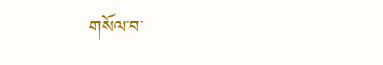གསོལ་བ་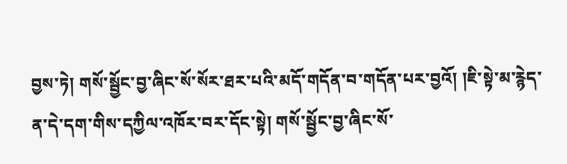བྱས་ཏེ། གསོ་སྦྱོང་བྱ་ཞིང་སོ་སོར་ཐར་པའི་མདོ་གདོན་བ་གདོན་པར་བྱའོ། །ཇི་སྟེ་མ་རྙེད་ན་དེ་དག་གིས་དཀྱིལ་འཁོར་བར་དོང་སྟེ། གསོ་སྦྱོང་བྱ་ཞིང་སོ་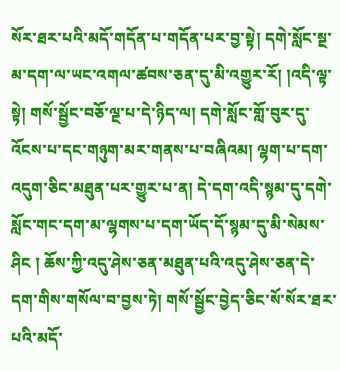སོར་ཐར་པའི་མདོ་གདོན་པ་གདོན་པར་བྱ་སྟེ། དགེ་སློང་སྔ་མ་དག་ལ་ཡང་འགལ་ཚབས་ཅན་དུ་མི་འགྱུར་རོ། །འདི་ལྟ་སྟེ། གསོ་སྦྱོང་བཅོ་ལྔ་པ་དེ་ཉིད་ལ། དགེ་སློང་གློ་བུར་དུ་འོངས་པ་དང་གཉུག་མར་གནས་པ་བཞིའམ། ལྷག་པ་དག་འདུག་ཅིང་མཐུན་པར་གྱུར་པ་ན། དེ་དག་འདི་སྙམ་དུ་དགེ་སློང་གང་དག་མ་ལྷགས་པ་དག་ཡོད་དོ་སྙམ་དུ་མི་སེམས་ཤིང ། ཆོས་ཀྱི་འདུ་ཤེས་ཅན་མཐུན་པའི་འདུ་ཤེས་ཅན་དེ་དག་གིས་གསོལ་བ་བྱས་ཏེ། གསོ་སྦྱོང་བྱེད་ཅིང་སོ་སོར་ཐར་པའི་མདོ་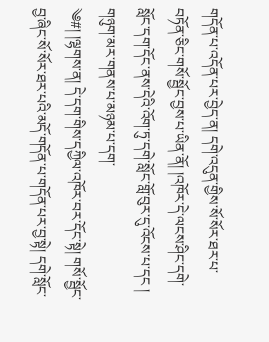གདོན་པ་འདོན་པར་བྱེད་ན། དགེ་འདུན་གྱིས་སོ་སོར་ཐར་པ་བཏོན་ཅིང་གསོ་སྦྱོང་བྱས་པ་ཡིན་ནོ། །འཁོར་དེ་ལངས་ཤིང་དགེ་སློང་དག་དོང་ནས་དེའི་འོག་ཏུ་དགེ་སློང་གློ་བུར་དུ་འོངས་པ་དང ། གཉུག་མར་གནས་པ་མཉམ་པ་དག་
༄#། །ལྷགས་ན། དེ་དག་གིས་དཀྱིལ་འཁོར་བར་དོང་སྟེ། གསོ་སྦྱོང་བྱ་ཞིང་སོ་སོར་ཐར་པའི་མདོ་གདོན་པ་གདོན་པར་བྱ་སྟེ། དགེ་སློང་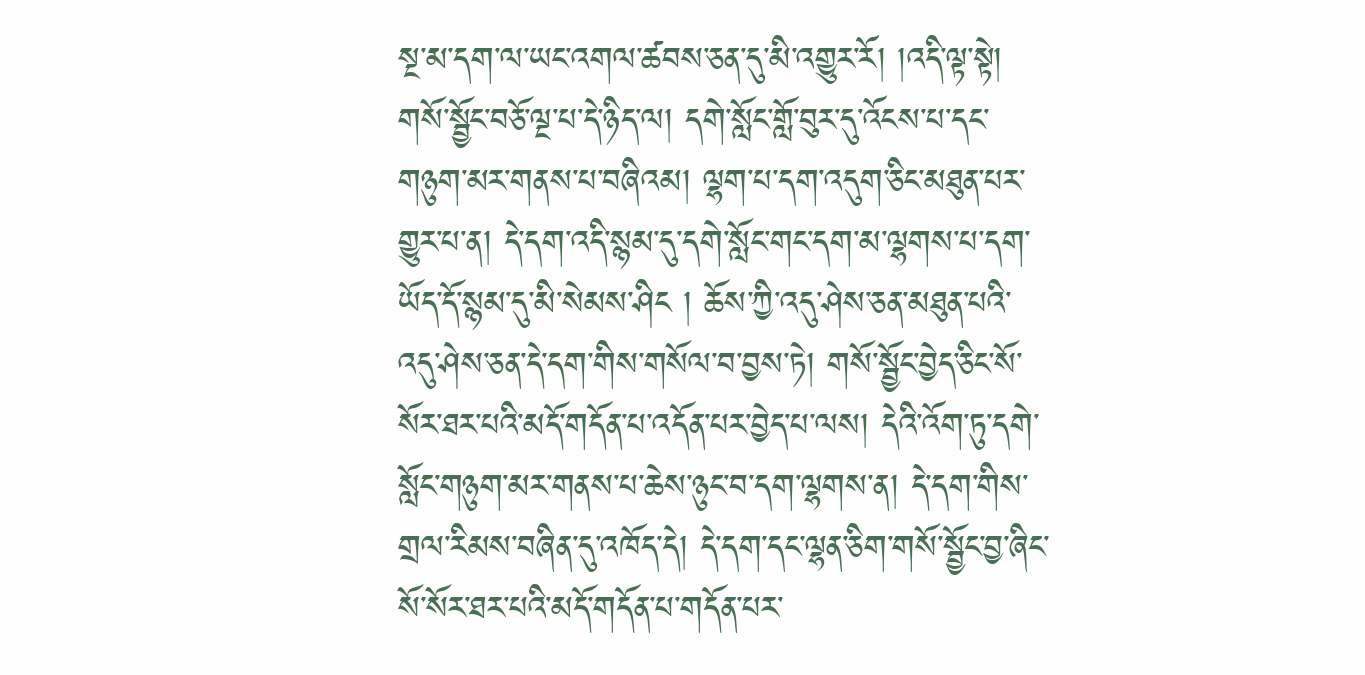སྔ་མ་དག་ལ་ཡང་འགལ་ཚབས་ཅན་དུ་མི་འགྱུར་རོ། །འདི་ལྟ་སྟེ། གསོ་སྦྱོང་བཅོ་ལྔ་པ་དེ་ཉིད་ལ། དགེ་སློང་གློ་བུར་དུ་འོངས་པ་དང་གཉུག་མར་གནས་པ་བཞིའམ། ལྷག་པ་དག་འདུག་ཅིང་མཐུན་པར་གྱུར་པ་ན། དེ་དག་འདི་སྙམ་དུ་དགེ་སློང་གང་དག་མ་ལྷགས་པ་དག་ཡོད་དོ་སྙམ་དུ་མི་སེམས་ཤིང ། ཆོས་ཀྱི་འདུ་ཤེས་ཅན་མཐུན་པའི་འདུ་ཤེས་ཅན་དེ་དག་གིས་གསོལ་བ་བྱས་ཏེ། གསོ་སྦྱོང་བྱེད་ཅིང་སོ་སོར་ཐར་པའི་མདོ་གདོན་པ་འདོན་པར་བྱེད་པ་ལས། དེའི་འོག་ཏུ་དགེ་སློང་གཉུག་མར་གནས་པ་ཆེས་ཉུང་བ་དག་ལྷགས་ན། དེ་དག་གིས་གྲལ་རིམས་བཞིན་དུ་འཁོད་དེ། དེ་དག་དང་ལྷན་ཅིག་གསོ་སྦྱོང་བྱ་ཞིང་སོ་སོར་ཐར་པའི་མདོ་གདོན་པ་གདོན་པར་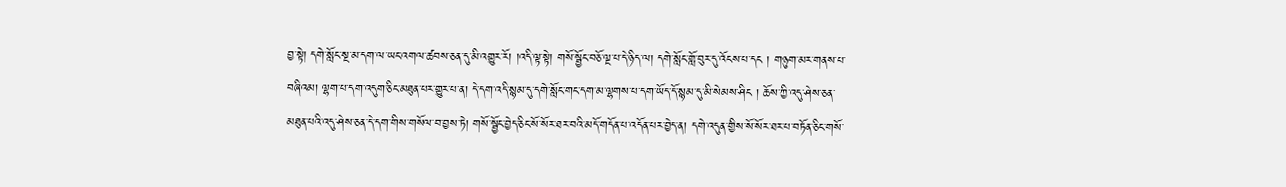བྱ་སྟེ། དགེ་སློང་སྔ་མ་དག་ལ་ཡང་འགལ་ཚབས་ཅན་དུ་མི་འགྱུར་རོ། །འདི་ལྟ་སྟེ། གསོ་སྦྱོང་བཅོ་ལྔ་པ་དེ་ཉིད་ལ། དགེ་སློང་གློ་བུར་དུ་འོངས་པ་དང ། གཉུག་མར་གནས་པ་བཞིའམ། ལྷག་པ་དག་འདུག་ཅིང་མཐུན་པར་གྱུར་པ་ན། དེ་དག་འདི་སྙམ་དུ་དགེ་སློང་གང་དག་མ་ལྷགས་པ་དག་ཡོད་དོ་སྙམ་དུ་མི་སེམས་ཤིང ། ཆོས་ཀྱི་འདུ་ཤེས་ཅན་མཐུན་པའི་འདུ་ཤེས་ཅན་དེ་དག་གིས་གསོལ་བ་བྱས་ཏེ། གསོ་སྦྱོང་བྱེད་ཅིང་སོ་སོར་ཐར་བའི་མདོ་གདོན་པ་འདོན་པར་བྱེད་ན། དགེ་འདུན་གྱིས་སོ་སོར་ཐར་པ་བཏོན་ཅིང་གསོ་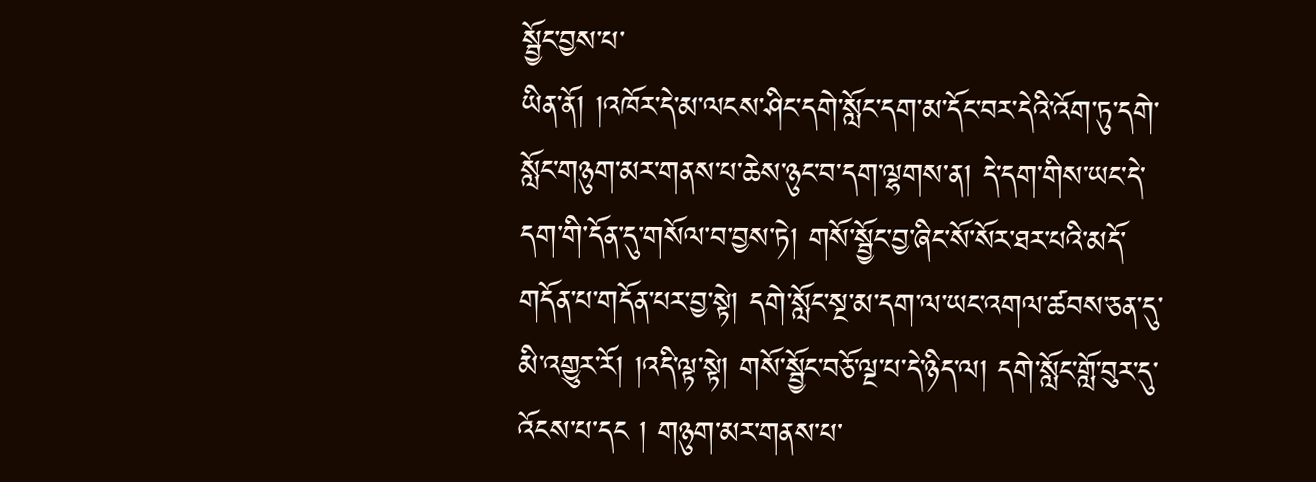སྦྱོང་བྱས་པ་
ཡིན་ནོ། །འཁོར་དེ་མ་ལངས་ཤིང་དགེ་སློང་དག་མ་དོང་བར་དེའི་འོག་ཏུ་དགེ་སློང་གཉུག་མར་གནས་པ་ཆེས་ཉུང་བ་དག་ལྷགས་ན། དེ་དག་གིས་ཡང་དེ་དག་གི་དོན་དུ་གསོལ་བ་བྱས་ཏེ། གསོ་སྦྱོང་བྱ་ཞིང་སོ་སོར་ཐར་པའི་མདོ་གདོན་པ་གདོན་པར་བྱ་སྟེ། དགེ་སློང་སྔ་མ་དག་ལ་ཡང་འགལ་ཚབས་ཅན་དུ་མི་འགྱུར་རོ། །འདི་ལྟ་སྟེ། གསོ་སྦྱོང་བཅོ་ལྔ་པ་དེ་ཉིད་ལ། དགེ་སློང་གློ་བུར་དུ་འོངས་པ་དང ། གཉུག་མར་གནས་པ་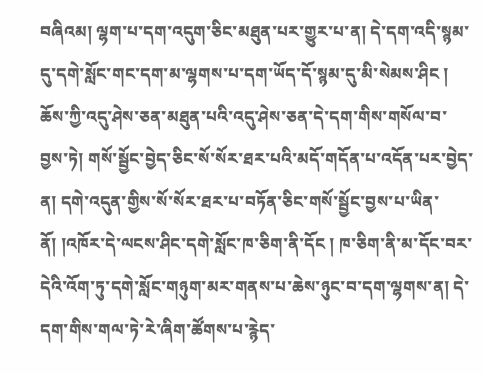བཞིའམ། ལྷག་པ་དག་འདུག་ཅིང་མཐུན་པར་གྱུར་པ་ན། དེ་དག་འདི་སྙམ་དུ་དགེ་སློང་གང་དག་མ་ལྷགས་པ་དག་ཡོད་དོ་སྙམ་དུ་མི་སེམས་ཤིང ། ཆོས་ཀྱི་འདུ་ཤེས་ཅན་མཐུན་པའི་འདུ་ཤེས་ཅན་དེ་དག་གིས་གསོལ་བ་བྱས་ཏེ། གསོ་སྦྱོང་བྱེད་ཅིང་སོ་སོར་ཐར་པའི་མདོ་གདོན་པ་འདོན་པར་བྱེད་ན། དགེ་འདུན་གྱིས་སོ་སོར་ཐར་པ་བཏོན་ཅིང་གསོ་སྦྱོང་བྱས་པ་ཡིན་ནོ། །འཁོར་དེ་ལངས་ཤིང་དགེ་སློང་ཁ་ཅིག་ནི་དོང ། ཁ་ཅིག་ནི་མ་དོང་བར་དེའི་འོག་ཏུ་དགེ་སློང་གཉུག་མར་གནས་པ་ཆེས་ཉུང་བ་དག་ལྷགས་ན། དེ་དག་གིས་གལ་ཏེ་རེ་ཞིག་ཚོགས་པ་རྙེད་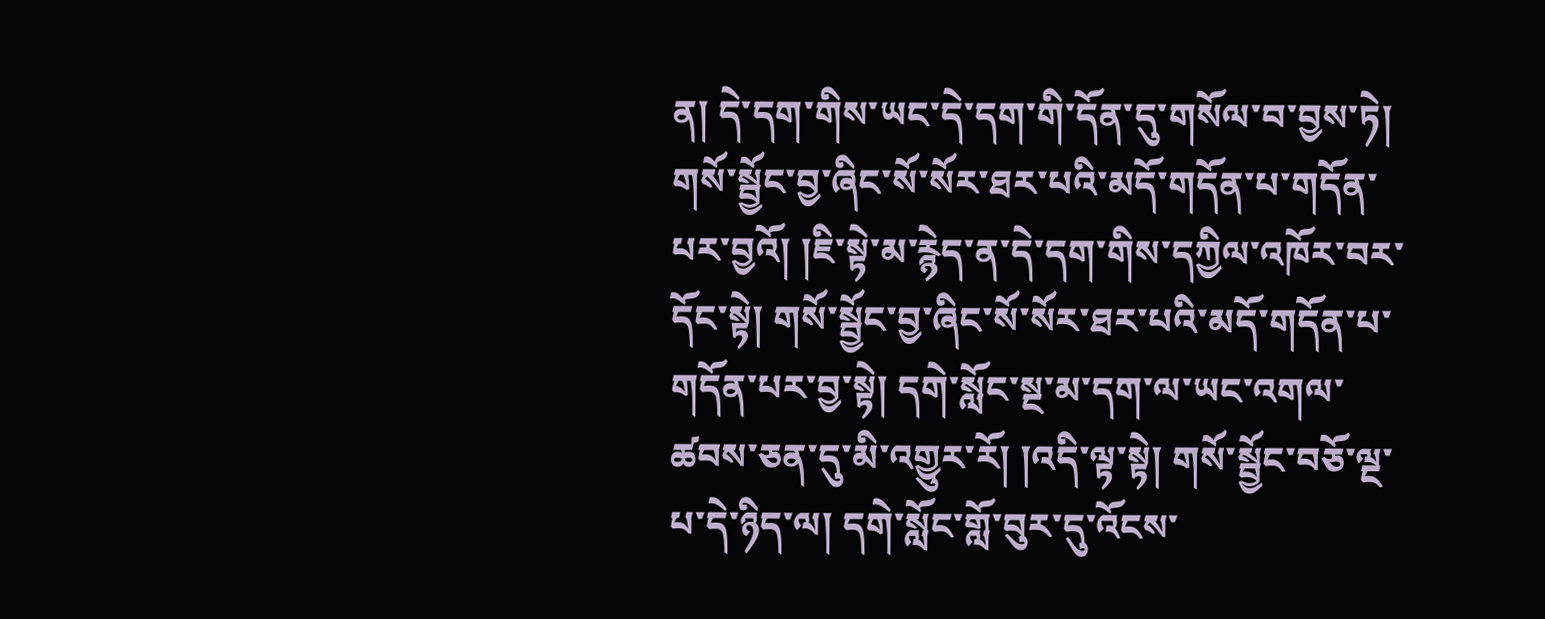ན། དེ་དག་གིས་ཡང་དེ་དག་གི་དོན་དུ་གསོལ་བ་བྱས་ཏེ། གསོ་སྦྱོང་བྱ་ཞིང་སོ་སོར་ཐར་པའི་མདོ་གདོན་པ་གདོན་པར་བྱའོ། །ཇི་སྟེ་མ་རྙེད་ན་དེ་དག་གིས་དཀྱིལ་འཁོར་བར་དོང་སྟེ། གསོ་སྦྱོང་བྱ་ཞིང་སོ་སོར་ཐར་པའི་མདོ་གདོན་པ་གདོན་པར་བྱ་སྟེ། དགེ་སློང་སྔ་མ་དག་ལ་ཡང་འགལ་ཚབས་ཅན་དུ་མི་འགྱུར་རོ། །འདི་ལྟ་སྟེ། གསོ་སྦྱོང་བཅོ་ལྔ་པ་དེ་ཉིད་ལ། དགེ་སློང་གློ་བུར་དུ་འོངས་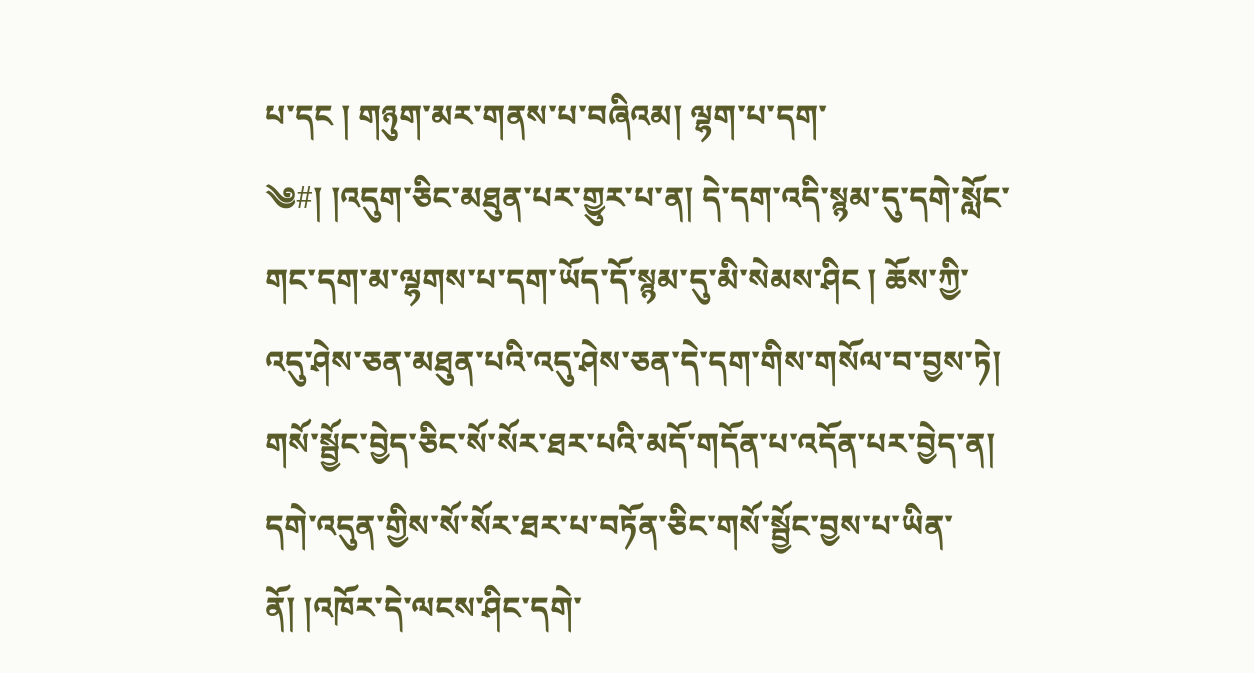པ་དང ། གཉུག་མར་གནས་པ་བཞིའམ། ལྷག་པ་དག་
༄#། །འདུག་ཅིང་མཐུན་པར་གྱུར་པ་ན། དེ་དག་འདི་སྙམ་དུ་དགེ་སློང་གང་དག་མ་ལྷགས་པ་དག་ཡོད་དོ་སྙམ་དུ་མི་སེམས་ཤིང ། ཆོས་ཀྱི་འདུ་ཤེས་ཅན་མཐུན་པའི་འདུ་ཤེས་ཅན་དེ་དག་གིས་གསོལ་བ་བྱས་ཏེ། གསོ་སྦྱོང་བྱེད་ཅིང་སོ་སོར་ཐར་པའི་མདོ་གདོན་པ་འདོན་པར་བྱེད་ན། དགེ་འདུན་གྱིས་སོ་སོར་ཐར་པ་བཏོན་ཅིང་གསོ་སྦྱོང་བྱས་པ་ཡིན་ནོ། །འཁོར་དེ་ལངས་ཤིང་དགེ་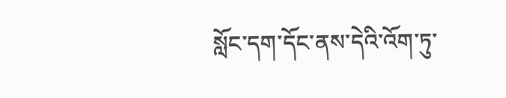སློང་དག་དོང་ནས་དེའི་འོག་ཏུ་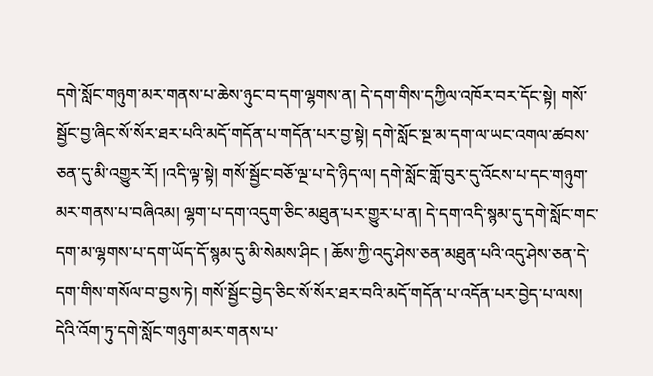དགེ་སློང་གཉུག་མར་གནས་པ་ཆེས་ཉུང་བ་དག་ལྷགས་ན། དེ་དག་གིས་དཀྱིལ་འཁོར་བར་དོང་སྟེ། གསོ་སྦྱོང་བྱ་ཞིང་སོ་སོར་ཐར་པའི་མདོ་གདོན་པ་གདོན་པར་བྱ་སྟེ། དགེ་སློང་སྔ་མ་དག་ལ་ཡང་འགལ་ཚབས་ཅན་དུ་མི་འགྱུར་རོ། །འདི་ལྟ་སྟེ། གསོ་སྦྱོང་བཅོ་ལྔ་པ་དེ་ཉིད་ལ། དགེ་སློང་གློ་བུར་དུ་འོངས་པ་དང་གཉུག་མར་གནས་པ་བཞིའམ། ལྷག་པ་དག་འདུག་ཅིང་མཐུན་པར་གྱུར་པ་ན། དེ་དག་འདི་སྙམ་དུ་དགེ་སློང་གང་དག་མ་ལྷགས་པ་དག་ཡོད་དོ་སྙམ་དུ་མི་སེམས་ཤིང ། ཆོས་ཀྱི་འདུ་ཤེས་ཅན་མཐུན་པའི་འདུ་ཤེས་ཅན་དེ་དག་གིས་གསོལ་བ་བྱས་ཏེ། གསོ་སྦྱོང་བྱེད་ཅིང་སོ་སོར་ཐར་བའི་མདོ་གདོན་པ་འདོན་པར་བྱེད་པ་ལས། དེའི་འོག་ཏུ་དགེ་སློང་གཉུག་མར་གནས་པ་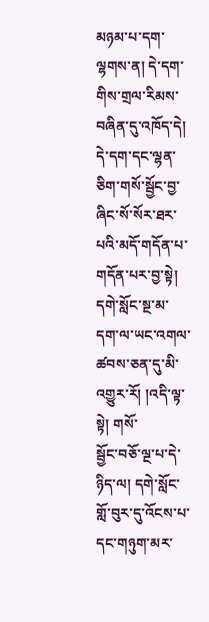མཉམ་པ་དག་ལྷགས་ན། དེ་དག་གིས་གྲལ་རིམས་བཞིན་དུ་འཁོད་དེ། དེ་དག་དང་ལྷན་ཅིག་གསོ་སྦྱོང་བྱ་ཞིང་སོ་སོར་ཐར་པའི་མདོ་གདོན་པ་གདོན་པར་བྱ་སྟེ། དགེ་སློང་སྔ་མ་དག་ལ་ཡང་འགལ་ཚབས་ཅན་དུ་མི་འགྱུར་རོ། །འདི་ལྟ་སྟེ། གསོ་
སྦྱོང་བཅོ་ལྔ་པ་དེ་ཉིད་ལ། དགེ་སློང་གློ་བུར་དུ་འོངས་པ་དང་གཉུག་མར་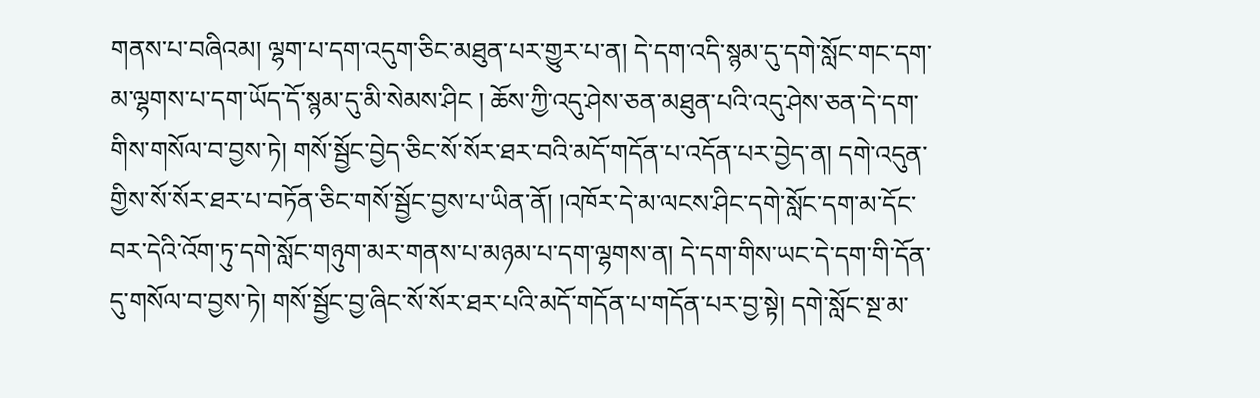གནས་པ་བཞིའམ། ལྷག་པ་དག་འདུག་ཅིང་མཐུན་པར་གྱུར་པ་ན། དེ་དག་འདི་སྙམ་དུ་དགེ་སློང་གང་དག་མ་ལྷགས་པ་དག་ཡོད་དོ་སྙམ་དུ་མི་སེམས་ཤིང ། ཆོས་ཀྱི་འདུ་ཤེས་ཅན་མཐུན་པའི་འདུ་ཤེས་ཅན་དེ་དག་གིས་གསོལ་བ་བྱས་ཏེ། གསོ་སྦྱོང་བྱེད་ཅིང་སོ་སོར་ཐར་བའི་མདོ་གདོན་པ་འདོན་པར་བྱེད་ན། དགེ་འདུན་གྱིས་སོ་སོར་ཐར་པ་བཏོན་ཅིང་གསོ་སྦྱོང་བྱས་པ་ཡིན་ནོ། །འཁོར་དེ་མ་ལངས་ཤིང་དགེ་སློང་དག་མ་དོང་བར་དེའི་འོག་ཏུ་དགེ་སློང་གཉུག་མར་གནས་པ་མཉམ་པ་དག་ལྷགས་ན། དེ་དག་གིས་ཡང་དེ་དག་གི་དོན་དུ་གསོལ་བ་བྱས་ཏེ། གསོ་སྦྱོང་བྱ་ཞིང་སོ་སོར་ཐར་པའི་མདོ་གདོན་པ་གདོན་པར་བྱ་སྟེ། དགེ་སློང་སྔ་མ་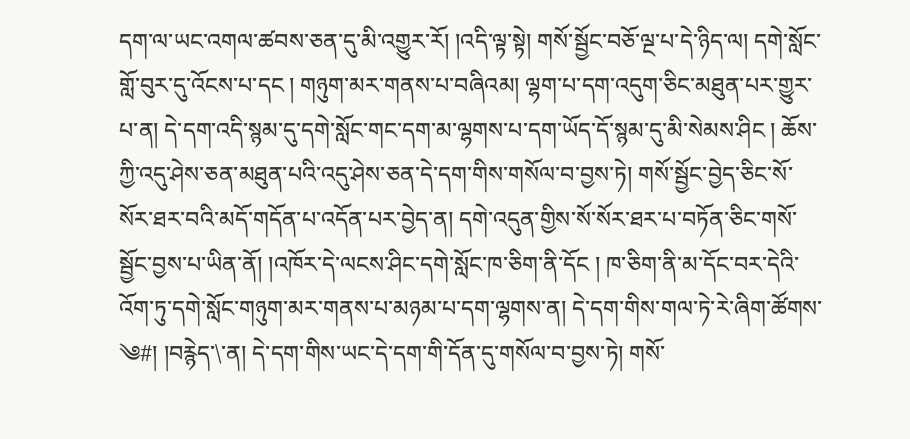དག་ལ་ཡང་འགལ་ཚབས་ཅན་དུ་མི་འགྱུར་རོ། །འདི་ལྟ་སྟེ། གསོ་སྦྱོང་བཅོ་ལྔ་པ་དེ་ཉིད་ལ། དགེ་སློང་གློ་བུར་དུ་འོངས་པ་དང ། གཉུག་མར་གནས་པ་བཞིའམ། ལྷག་པ་དག་འདུག་ཅིང་མཐུན་པར་གྱུར་པ་ན། དེ་དག་འདི་སྙམ་དུ་དགེ་སློང་གང་དག་མ་ལྷགས་པ་དག་ཡོད་དོ་སྙམ་དུ་མི་སེམས་ཤིང ། ཆོས་ཀྱི་འདུ་ཤེས་ཅན་མཐུན་པའི་འདུ་ཤེས་ཅན་དེ་དག་གིས་གསོལ་བ་བྱས་ཏེ། གསོ་སྦྱོང་བྱེད་ཅིང་སོ་སོར་ཐར་བའི་མདོ་གདོན་པ་འདོན་པར་བྱེད་ན། དགེ་འདུན་གྱིས་སོ་སོར་ཐར་པ་བཏོན་ཅིང་གསོ་སྦྱོང་བྱས་པ་ཡིན་ནོ། །འཁོར་དེ་ལངས་ཤིང་དགེ་སློང་ཁ་ཅིག་ནི་དོང ། ཁ་ཅིག་ནི་མ་དོང་བར་དེའི་འོག་ཏུ་དགེ་སློང་གཉུག་མར་གནས་པ་མཉམ་པ་དག་ལྷགས་ན། དེ་དག་གིས་གལ་ཏེ་རེ་ཞིག་ཚོགས་
༄#། །བརྙེད་\་ན། དེ་དག་གིས་ཡང་དེ་དག་གི་དོན་དུ་གསོལ་བ་བྱས་ཏེ། གསོ་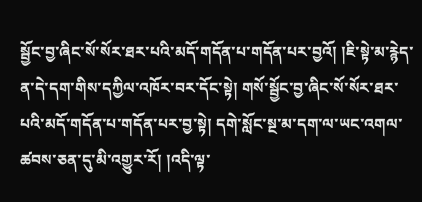སྦྱོང་བྱ་ཞིང་སོ་སོར་ཐར་པའི་མདོ་གདོན་པ་གདོན་པར་བྱའོ། །ཇི་སྟེ་མ་རྙེད་ན་དེ་དག་གིས་དཀྱིལ་འཁོར་བར་དོང་སྟེ། གསོ་སྦྱོང་བྱ་ཞིང་སོ་སོར་ཐར་པའི་མདོ་གདོན་པ་གདོན་པར་བྱ་སྟེ། དགེ་སློང་སྔ་མ་དག་ལ་ཡང་འགལ་ཚབས་ཅན་དུ་མི་འགྱུར་རོ། །འདི་ལྟ་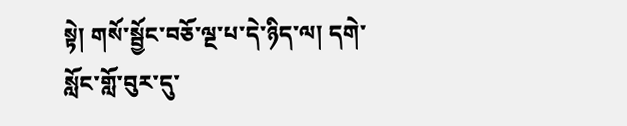སྟེ། གསོ་སྦྱོང་བཅོ་ལྔ་པ་དེ་ཉིད་ལ། དགེ་སློང་གློ་བུར་དུ་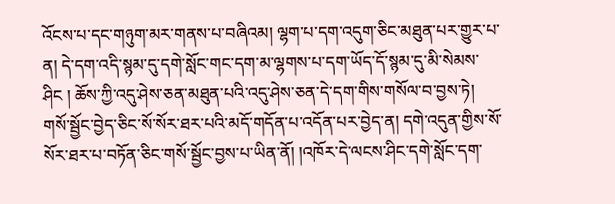འོངས་པ་དང་གཉུག་མར་གནས་པ་བཞིའམ། ལྷག་པ་དག་འདུག་ཅིང་མཐུན་པར་གྱུར་པ་ན། དེ་དག་འདི་སྙམ་དུ་དགེ་སློང་གང་དག་མ་ལྷགས་པ་དག་ཡོད་དོ་སྙམ་དུ་མི་སེམས་ཤིང ། ཆོས་ཀྱི་འདུ་ཤེས་ཅན་མཐུན་པའི་འདུ་ཤེས་ཅན་དེ་དག་གིས་གསོལ་བ་བྱས་ཏེ། གསོ་སྦྱོང་བྱེད་ཅིང་སོ་སོར་ཐར་པའི་མདོ་གདོན་པ་འདོན་པར་བྱེད་ན། དགེ་འདུན་གྱིས་སོ་སོར་ཐར་པ་བཏོན་ཅིང་གསོ་སྦྱོང་བྱས་པ་ཡིན་ནོ། །འཁོར་དེ་ལངས་ཤིང་དགེ་སློང་དག་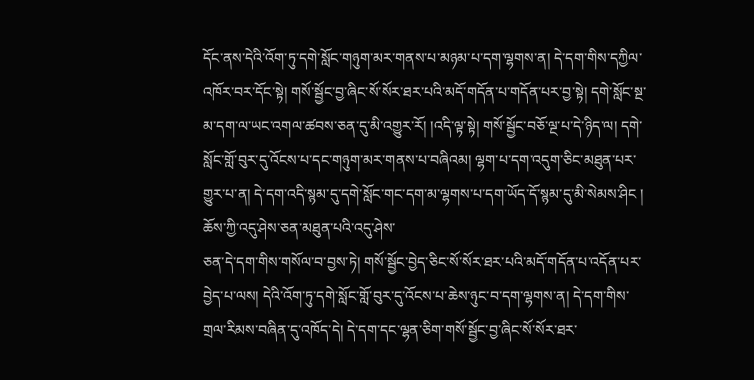དོང་ནས་དེའི་འོག་ཏུ་དགེ་སློང་གཉུག་མར་གནས་པ་མཉམ་པ་དག་ལྷགས་ན། དེ་དག་གིས་དཀྱིལ་འཁོར་བར་དོང་སྟེ། གསོ་སྦྱོང་བྱ་ཞིང་སོ་སོར་ཐར་པའི་མདོ་གདོན་པ་གདོན་པར་བྱ་སྟེ། དགེ་སློང་སྔ་མ་དག་ལ་ཡང་འགལ་ཚབས་ཅན་དུ་མི་འགྱུར་རོ། །འདི་ལྟ་སྟེ། གསོ་སྦྱོང་བཅོ་ལྔ་པ་དེ་ཉིད་ལ། དགེ་སློང་གློ་བུར་དུ་འོངས་པ་དང་གཉུག་མར་གནས་པ་བཞིའམ། ལྷག་པ་དག་འདུག་ཅིང་མཐུན་པར་གྱུར་པ་ན། དེ་དག་འདི་སྙམ་དུ་དགེ་སློང་གང་དག་མ་ལྷགས་པ་དག་ཡོད་དོ་སྙམ་དུ་མི་སེམས་ཤིང ། ཆོས་ཀྱི་འདུ་ཤེས་ཅན་མཐུན་པའི་འདུ་ཤེས་
ཅན་དེ་དག་གིས་གསོལ་བ་བྱས་ཏེ། གསོ་སྦྱོང་བྱེད་ཅིང་སོ་སོར་ཐར་པའི་མདོ་གདོན་པ་འདོན་པར་བྱེད་པ་ལས། དེའི་འོག་ཏུ་དགེ་སློང་གློ་བུར་དུ་འོངས་པ་ཆེས་ཉུང་བ་དག་ལྷགས་ན། དེ་དག་གིས་གྲལ་རིམས་བཞིན་དུ་འཁོད་དེ། དེ་དག་དང་ལྷན་ཅིག་གསོ་སྦྱོང་བྱ་ཞིང་སོ་སོར་ཐར་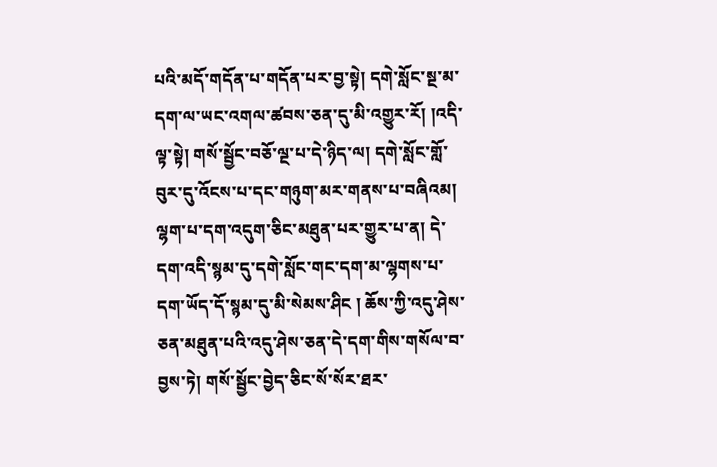པའི་མདོ་གདོན་པ་གདོན་པར་བྱ་སྟེ། དགེ་སློང་སྔ་མ་དག་ལ་ཡང་འགལ་ཚབས་ཅན་དུ་མི་འགྱུར་རོ། །འདི་ལྟ་སྟེ། གསོ་སྦྱོང་བཅོ་ལྔ་པ་དེ་ཉིད་ལ། དགེ་སློང་གློ་བུར་དུ་འོངས་པ་དང་གཉུག་མར་གནས་པ་བཞིའམ། ལྷག་པ་དག་འདུག་ཅིང་མཐུན་པར་གྱུར་པ་ན། དེ་དག་འདི་སྙམ་དུ་དགེ་སློང་གང་དག་མ་ལྷགས་པ་དག་ཡོད་དོ་སྙམ་དུ་མི་སེམས་ཤིང ། ཆོས་ཀྱི་འདུ་ཤེས་ཅན་མཐུན་པའི་འདུ་ཤེས་ཅན་དེ་དག་གིས་གསོལ་བ་བྱས་ཏེ། གསོ་སྦྱོང་བྱེད་ཅིང་སོ་སོར་ཐར་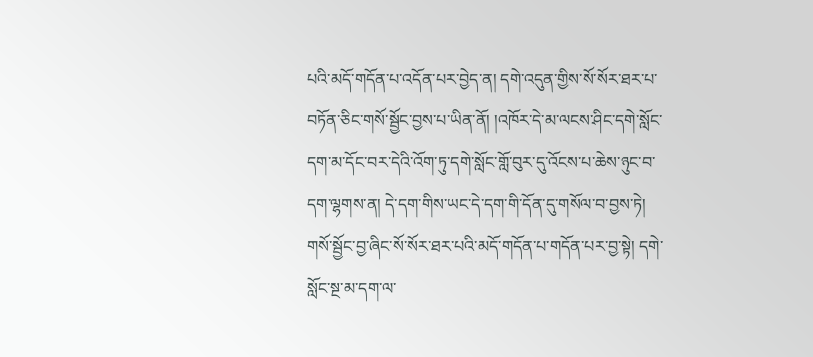པའི་མདོ་གདོན་པ་འདོན་པར་བྱེད་ན། དགེ་འདུན་གྱིས་སོ་སོར་ཐར་པ་བཏོན་ཅིང་གསོ་སྦྱོང་བྱས་པ་ཡིན་ནོ། །འཁོར་དེ་མ་ལངས་ཤིང་དགེ་སློང་དག་མ་དོང་བར་དེའི་འོག་ཏུ་དགེ་སློང་གློ་བུར་དུ་འོངས་པ་ཆེས་ཉུང་བ་དག་ལྷགས་ན། དེ་དག་གིས་ཡང་དེ་དག་གི་དོན་དུ་གསོལ་བ་བྱས་ཏེ། གསོ་སྦྱོང་བྱ་ཞིང་སོ་སོར་ཐར་པའི་མདོ་གདོན་པ་གདོན་པར་བྱ་སྟེ། དགེ་སློང་སྔ་མ་དག་ལ་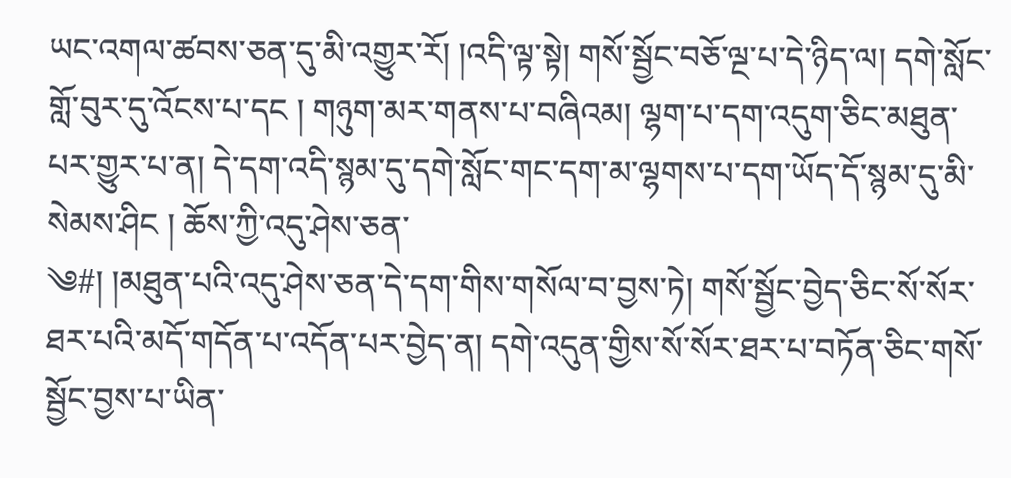ཡང་འགལ་ཚབས་ཅན་དུ་མི་འགྱུར་རོ། །འདི་ལྟ་སྟེ། གསོ་སྦྱོང་བཅོ་ལྔ་པ་དེ་ཉིད་ལ། དགེ་སློང་གློ་བུར་དུ་འོངས་པ་དང ། གཉུག་མར་གནས་པ་བཞིའམ། ལྷག་པ་དག་འདུག་ཅིང་མཐུན་པར་གྱུར་པ་ན། དེ་དག་འདི་སྙམ་དུ་དགེ་སློང་གང་དག་མ་ལྷགས་པ་དག་ཡོད་དོ་སྙམ་དུ་མི་སེམས་ཤིང ། ཆོས་ཀྱི་འདུ་ཤེས་ཅན་
༄#། །མཐུན་པའི་འདུ་ཤེས་ཅན་དེ་དག་གིས་གསོལ་བ་བྱས་ཏེ། གསོ་སྦྱོང་བྱེད་ཅིང་སོ་སོར་ཐར་པའི་མདོ་གདོན་པ་འདོན་པར་བྱེད་ན། དགེ་འདུན་གྱིས་སོ་སོར་ཐར་པ་བཏོན་ཅིང་གསོ་སྦྱོང་བྱས་པ་ཡིན་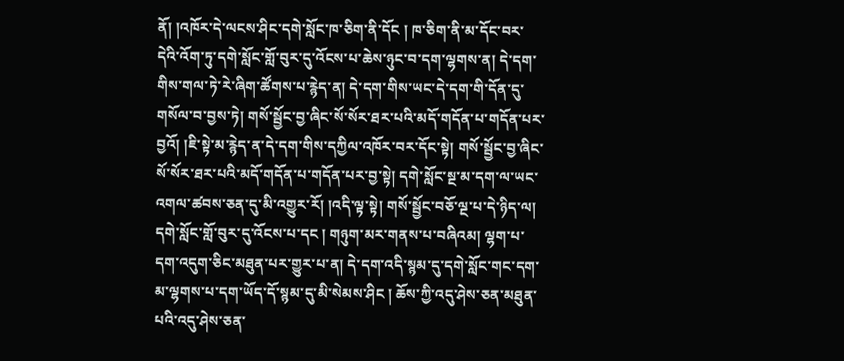ནོ། །འཁོར་དེ་ལངས་ཤིང་དགེ་སློང་ཁ་ཅིག་ནི་དོང ། ཁ་ཅིག་ནི་མ་དོང་བར་དེའི་འོག་ཏུ་དགེ་སློང་གློ་བུར་དུ་འོངས་པ་ཆེས་ཉུང་བ་དག་ལྷགས་ན། དེ་དག་གིས་གལ་ཏེ་རེ་ཞིག་ཚོགས་པ་རྙེད་ན། དེ་དག་གིས་ཡང་དེ་དག་གི་དོན་དུ་གསོལ་བ་བྱས་ཏེ། གསོ་སྦྱོང་བྱ་ཞིང་སོ་སོར་ཐར་པའི་མདོ་གདོན་པ་གདོན་པར་བྱའོ། །ཇི་སྟེ་མ་རྙེད་ན་དེ་དག་གིས་དཀྱིལ་འཁོར་བར་དོང་སྟེ། གསོ་སྦྱོང་བྱ་ཞིང་སོ་སོར་ཐར་པའི་མདོ་གདོན་པ་གདོན་པར་བྱ་སྟེ། དགེ་སློང་སྔ་མ་དག་ལ་ཡང་འགལ་ཚབས་ཅན་དུ་མི་འགྱུར་རོ། །འདི་ལྟ་སྟེ། གསོ་སྦྱོང་བཅོ་ལྔ་པ་དེ་ཉིད་ལ། དགེ་སློང་གློ་བུར་དུ་འོངས་པ་དང ། གཉུག་མར་གནས་པ་བཞིའམ། ལྷག་པ་དག་འདུག་ཅིང་མཐུན་པར་གྱུར་པ་ན། དེ་དག་འདི་སྙམ་དུ་དགེ་སློང་གང་དག་མ་ལྷགས་པ་དག་ཡོད་དོ་སྙམ་དུ་མི་སེམས་ཤིང ། ཆོས་ཀྱི་འདུ་ཤེས་ཅན་མཐུན་པའི་འདུ་ཤེས་ཅན་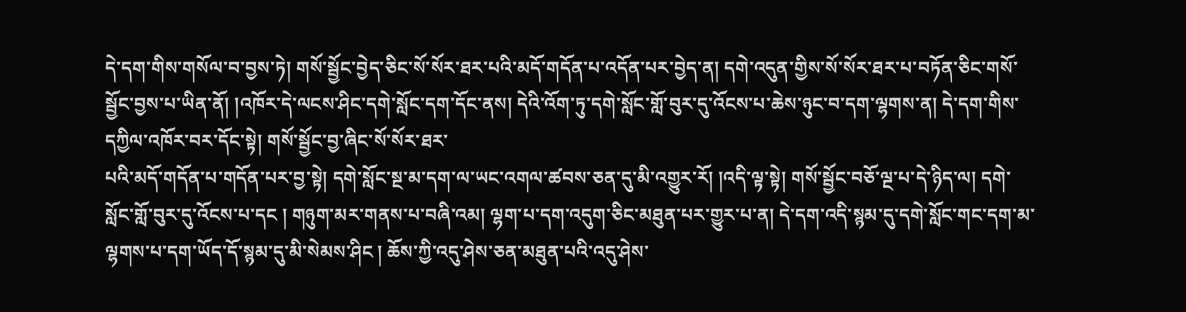དེ་དག་གིས་གསོལ་བ་བྱས་ཏེ། གསོ་སྦྱོང་བྱེད་ཅིང་སོ་སོར་ཐར་པའི་མདོ་གདོན་པ་འདོན་པར་བྱེད་ན། དགེ་འདུན་གྱིས་སོ་སོར་ཐར་པ་བཏོན་ཅིང་གསོ་སྦྱོང་བྱས་པ་ཡིན་ནོ། །འཁོར་དེ་ལངས་ཤིང་དགེ་སློང་དག་དོང་ནས། དེའི་འོག་ཏུ་དགེ་སློང་གློ་བུར་དུ་འོངས་པ་ཆེས་ཉུང་བ་དག་ལྷགས་ན། དེ་དག་གིས་དཀྱིལ་འཁོར་བར་དོང་སྟེ། གསོ་སྦྱོང་བྱ་ཞིང་སོ་སོར་ཐར་
པའི་མདོ་གདོན་པ་གདོན་པར་བྱ་སྟེ། དགེ་སློང་སྔ་མ་དག་ལ་ཡང་འགལ་ཚབས་ཅན་དུ་མི་འགྱུར་རོ། །འདི་ལྟ་སྟེ། གསོ་སྦྱོང་བཅོ་ལྔ་པ་དེ་ཉིད་ལ། དགེ་སློང་གློ་བུར་དུ་འོངས་པ་དང ། གཉུག་མར་གནས་པ་བཞི་འམ། ལྷག་པ་དག་འདུག་ཅིང་མཐུན་པར་གྱུར་པ་ན། དེ་དག་འདི་སྙམ་དུ་དགེ་སློང་གང་དག་མ་ལྷགས་པ་དག་ཡོད་དོ་སྙམ་དུ་མི་སེམས་ཤིང ། ཆོས་ཀྱི་འདུ་ཤེས་ཅན་མཐུན་པའི་འདུ་ཤེས་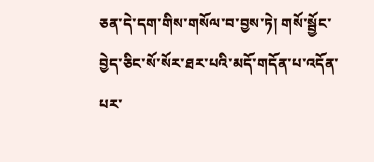ཅན་དེ་དག་གིས་གསོལ་བ་བྱས་ཏེ། གསོ་སྦྱོང་བྱེད་ཅིང་སོ་སོར་ཐར་པའི་མདོ་གདོན་པ་འདོན་པར་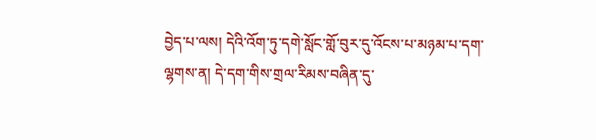བྱེད་པ་ལས། དེའི་འོག་ཏུ་དགེ་སློང་གློ་བུར་དུ་འོངས་པ་མཉམ་པ་དག་ལྷགས་ན། དེ་དག་གིས་གྲལ་རིམས་བཞིན་དུ་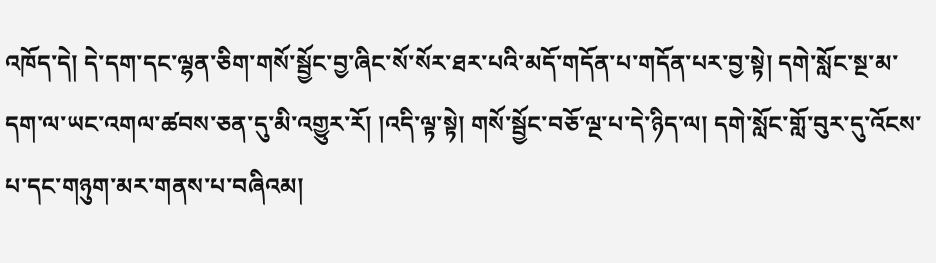འཁོད་དེ། དེ་དག་དང་ལྷན་ཅིག་གསོ་སྦྱོང་བྱ་ཞིང་སོ་སོར་ཐར་པའི་མདོ་གདོན་པ་གདོན་པར་བྱ་སྟེ། དགེ་སློང་སྔ་མ་དག་ལ་ཡང་འགལ་ཚབས་ཅན་དུ་མི་འགྱུར་རོ། །འདི་ལྟ་སྟེ། གསོ་སྦྱོང་བཅོ་ལྔ་པ་དེ་ཉིད་ལ། དགེ་སློང་གློ་བུར་དུ་འོངས་པ་དང་གཉུག་མར་གནས་པ་བཞིའམ།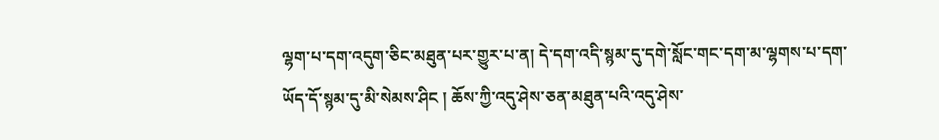ལྷག་པ་དག་འདུག་ཅིང་མཐུན་པར་གྱུར་པ་ན། དེ་དག་འདི་སྙམ་དུ་དགེ་སློང་གང་དག་མ་ལྷགས་པ་དག་ཡོད་དོ་སྙམ་དུ་མི་སེམས་ཤིང ། ཆོས་ཀྱི་འདུ་ཤེས་ཅན་མཐུན་པའི་འདུ་ཤེས་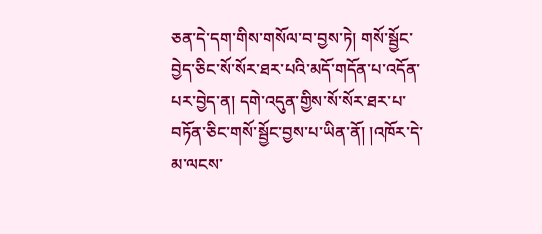ཅན་དེ་དག་གིས་གསོལ་བ་བྱས་ཏེ། གསོ་སྦྱོང་བྱེད་ཅིང་སོ་སོར་ཐར་པའི་མདོ་གདོན་པ་འདོན་པར་བྱེད་ན། དགེ་འདུན་གྱིས་སོ་སོར་ཐར་པ་བཏོན་ཅིང་གསོ་སྦྱོང་བྱས་པ་ཡིན་ནོ། །འཁོར་དེ་མ་ལངས་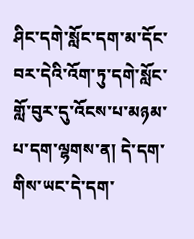ཤིང་དགེ་སློང་དག་མ་དོང་བར་དེའི་འོག་ཏུ་དགེ་སློང་གློ་བུར་དུ་འོངས་པ་མཉམ་པ་དག་ལྷགས་ན། དེ་དག་གིས་ཡང་དེ་དག་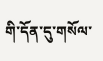གི་དོན་དུ་གསོལ་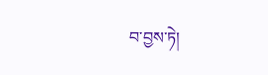བ་བྱས་ཏེ།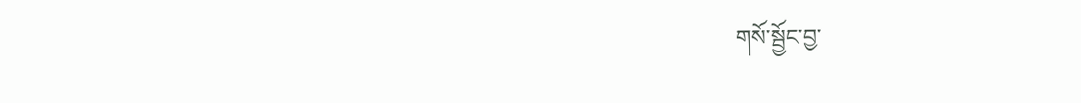གསོ་སྦྱོང་བྱ་